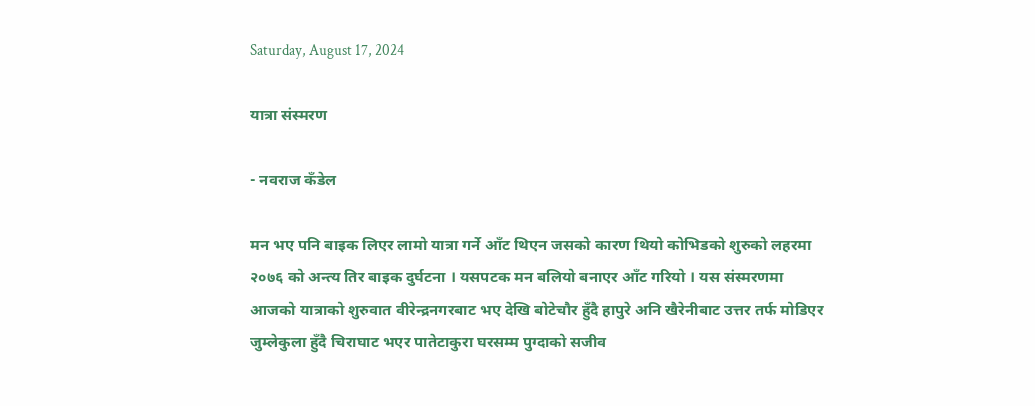Saturday, August 17, 2024

यात्रा संस्मरण

- नवराज कँडेल

मन भए पनि बाइक लिएर लामो यात्रा गर्ने आँट थिएन जसको कारण थियो कोभिडको शुरुको लहरमा २०७६ को अन्त्य तिर बाइक दुर्घटना । यसपटक मन बलियो बनाएर आँट गरियो । यस संस्मरणमा आजको यात्राको शुरुवात वीरेन्द्रनगरबाट भए देखि बोटेचौर हुँदै हापुरे अनि खैरेनीबाट उत्तर तर्फ मोडिएर जुम्लेकुला हुँदै चिराघाट भएर पातेटाकुरा घरसम्म पुग्दाको सजीव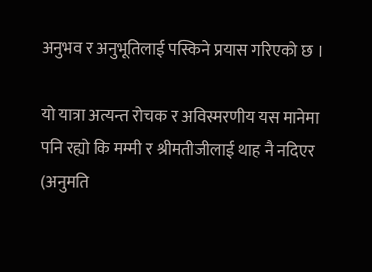अनुभव र अनुभूतिलाई पस्किने प्रयास गरिएको छ ।

यो यात्रा अत्यन्त रोचक र अविस्मरणीय यस मानेमा पनि रह्यो कि मम्मी र श्रीमतीजीलाई थाह नै नदिएर (अनुमति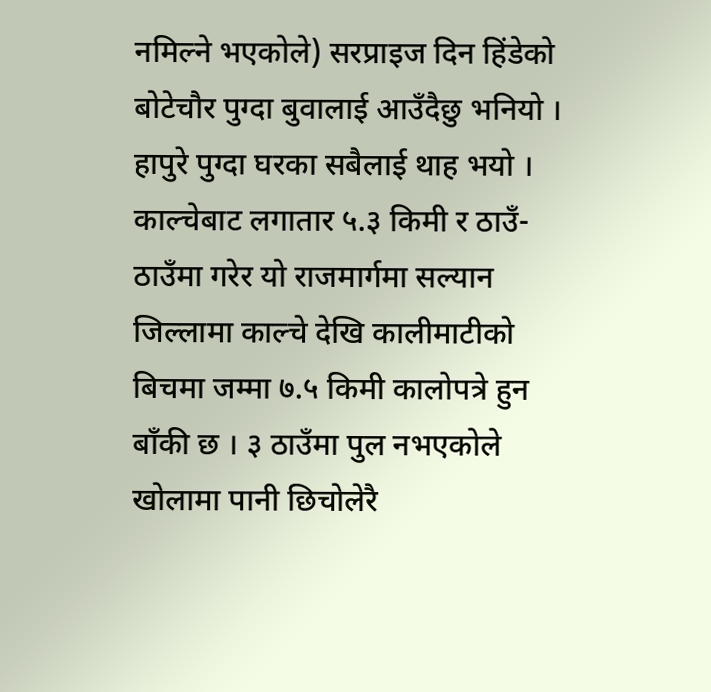नमिल्ने भएकोले) सरप्राइज दिन हिंडेको बोटेचौर पुग्दा बुवालाई आउँदैछु भनियो । हापुरे पुग्दा घरका सबैलाई थाह भयो । काल्चेबाट लगातार ५.३ किमी र ठाउँ-ठाउँमा गरेर यो राजमार्गमा सल्यान जिल्लामा काल्चे देखि कालीमाटीको बिचमा जम्मा ७.५ किमी कालोपत्रे हुन बाँकी छ । ३ ठाउँमा पुल नभएकोले खोलामा पानी छिचोलेरै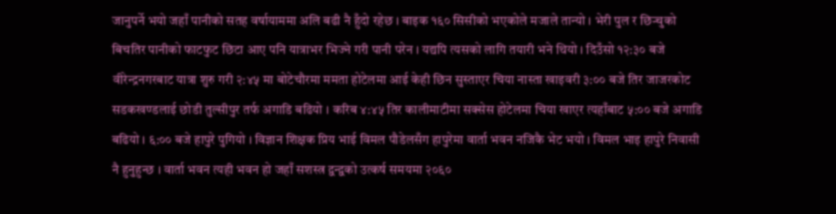जानुपर्ने भयो जहाँ पानीको सतह वर्षायाममा अलि बढी नै हुँदो रहेछ । बाइक १६० सिसीको भएकोले मजाले तान्यो । भेरी पुल र छिन्चुको बिचतिर पानीको फाटफुट छिटा आए पनि यात्राभर भिज्ने गरी पानी परेन । यद्यपि त्यसको लागि तयारी भने थियो । दिउँसो १२:३० बजे वीरेन्द्रनगरबाट यात्रा शुरु गरी २:४५ मा बोटेचौरमा ममता होटेलमा आई केही छिन सुस्ताएर चिया नास्ता खाइवरी ३:०० बजे तिर जाजरकोट सडकखण्डलाई छोडी तुल्सीपुर तर्फ अगाडि बढियो । करिब ४:४५ तिर कालीमाटीमा सक्सेस होटेलमा चिया खाएर त्यहाँबाट ५:०० बजे अगाडि बढियो । ६:०० बजे हापुरे पुगियो । विज्ञान शिक्षक प्रिय भाई विमल पौडेलसँग हापुरेमा वार्ता भवन नजिकै भेट भयो । विमल भाइ हापुरे निवासी नै हुनुहुन्छ । वार्ता भवन त्यही भवन हो जहाँ सशस्त्र द्वन्द्वको उत्कर्ष समयमा २०६०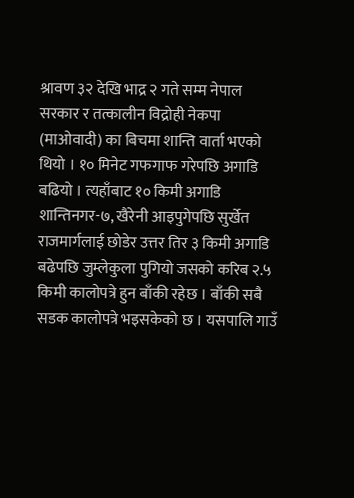श्रावण ३२ देखि भाद्र २ गते सम्म नेपाल सरकार र तत्कालीन विद्रोही नेकपा (माओवादी) का बिचमा शान्ति वार्ता भएको थियो । १० मिनेट गफगाफ गरेपछि अगाडि बढियो । त्यहाँबाट १० किमी अगाडि शान्तिनगर-७, खैरेनी आइपुगेपछि सुर्खेत राजमार्गलाई छोडेर उत्तर तिर ३ किमी अगाडि बढेपछि जुम्लेकुला पुगियो जसको करिब २.५ किमी कालोपत्रे हुन बाँकी रहेछ । बाँकी सबै सडक कालोपत्रे भइसकेको छ । यसपालि गाउँ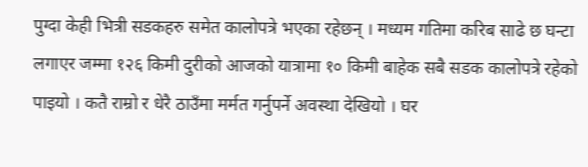पुग्दा केही भित्री सडकहरु समेत कालोपत्रे भएका रहेछन् । मध्यम गतिमा करिब साढे छ घन्टा लगाएर जम्मा १२६ किमी दुरीको आजको यात्रामा १० किमी बाहेक सबै सडक कालोपत्रे रहेको पाइयो । कतै राम्रो र धेरै ठाउँमा मर्मत गर्नुपर्ने अवस्था देखियो । घर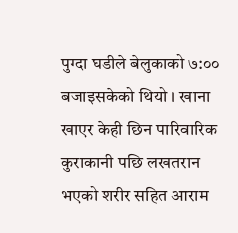पुग्दा घडीले बेलुकाको ७:०० बजाइसकेको थियो । खाना खाएर केही छिन पारिवारिक कुराकानी पछि लखतरान भएको शरीर सहित आराम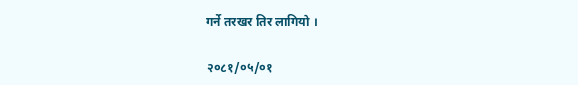गर्ने तरखर तिर लागियो ।

२०८१/०५/०१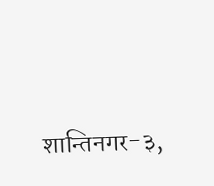शान्तिनगर-३,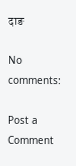दाङ

No comments:

Post a Comment